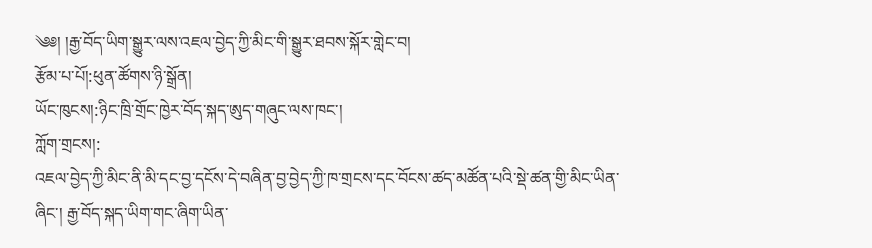༄༅། །རྒྱ་བོད་ཡིག་སྒྱུར་ལས་འཇལ་བྱེད་ཀྱི་མིང་གི་སྒྱུར་ཐབས་སྐོར་གླེང་བ།
རྩོམ་པ་པོ།:ཕུན་ཚོགས་ཉི་སྒྲོན།
ཡོང་ཁུངས།:ཉིང་ཁྲི་གྲོང་ཁྱེར་བོད་སྐད་ཨུད་གཞུང་ལས་ཁང་།
ཀློག་གྲངས།:
འཇལ་བྱེད་ཀྱི་མིང་ནི་མི་དང་བྱ་དངོས་དེ་བཞིན་བྱ་བྱེད་ཀྱི་ཁ་གྲངས་དང་བོངས་ཚད་མཚོན་པའི་སྡེ་ཚན་གྱི་མིང་ཡིན་ཞིང་། རྒྱ་བོད་སྐད་ཡིག་གང་ཞིག་ཡིན་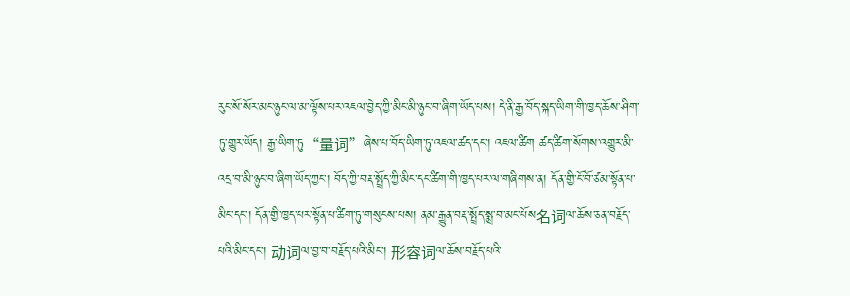རུང་སོ་སོར་མང་ཉུང་ལ་མ་ལྟོས་པར་འཇལ་བྱེད་ཀྱི་མིང་མི་ཉུང་བ་ཞིག་ཡོད་པས། དེ་ནི་རྒྱ་བོད་སྐད་ཡིག་གི་ཁྱད་ཆོས་ཤིག་ཏུ་གྱུར་ཡོད། རྒྱ་ཡིག་ཏུ“量词”ཞེས་པ་བོད་ཡིག་ཏུ་འཇལ་ཚད་དང་། འཇལ་ཚིག ཚད་ཚིག་སོགས་འགྱུར་མི་འདྲ་བ་མི་ཉུང་བ་ཞིག་ཡོད་ཀྱང་། བོད་ཀྱི་བརྡ་སྤྲོད་ཀྱི་མིང་དང་ཚིག་གི་ཁྱད་པར་ལ་གཞིགས་ན། དོན་གྱི་ངོ་བོ་ཙམ་སྟོན་པ་མིང་དང་། དོན་གྱི་ཁྱད་པར་སྟོན་པ་ཚིག་ཏུ་གསུངས་པས། ནམ་རྒྱུན་བརྡ་སྤྲོད་སྨྲ་བ་མང་པོས名词ལ་ཆོས་ཅན་བརྗོད་པའི་མིང་དང་། 动词ལ་བྱ་བ་བརྗོད་པའི་མིང་། 形容词ལ་ཆོས་བརྗོད་པའི་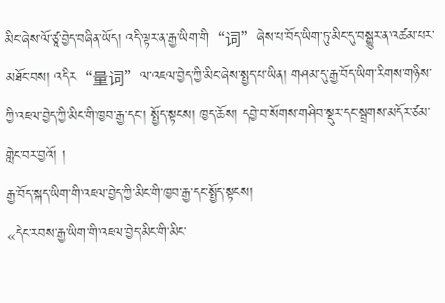མིང་ཞེས་ལོ་ཙཱ་བྱེད་བཞིན་ཡོད། འདི་ལྟར་ན་རྒྱ་ཡིག་གི“词”ཞེས་པ་བོད་ཡིག་ཏུ་མིང་དུ་བསྒྱུར་ན་འཚམ་པར་མཐོང་བས། འདིར“量词”ལ་འཇལ་བྱེད་ཀྱི་མིང་ཞེས་སྤྱད་པ་ཡིན། གཤམ་དུ་རྒྱ་བོད་ཡིག་རིགས་གཉིས་ཀྱི་འཇལ་བྱེད་ཀྱི་མིང་གི་ཁྱབ་རྒྱ་དང་། སྤྱོད་སྟངས། ཁྱད་ཆོས། དབྱེ་བ་སོགས་གཤིབ་སྡུར་དང་སྦྲགས་མདོར་ཙམ་གླེང་བར་བྱའོ། །
རྒྱ་བོད་སྐད་ཡིག་གི་འཇལ་བྱེད་ཀྱི་མིང་གི་ཁྱབ་རྒྱ་དང་སྤྱོད་སྟངས།
«དེང་རབས་རྒྱ་ཡིག་གི་འཇལ་བྱེད་མིང་གི་མིང་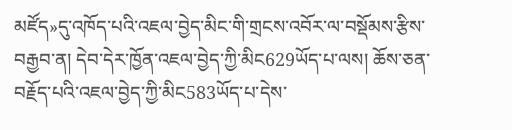མཛོད»དུ་འཁོད་པའི་འཇལ་བྱེད་མིང་གི་གྲངས་འབོར་ལ་བསྡོམས་རྩིས་བརྒྱབ་ན། དེབ་དེར་ཁྱོན་འཇལ་བྱེད་ཀྱི་མིང629ཡོད་པ་ལས། ཆོས་ཅན་བརྗོད་པའི་འཇལ་བྱེད་ཀྱི་མིང583ཡོད་པ་དེས་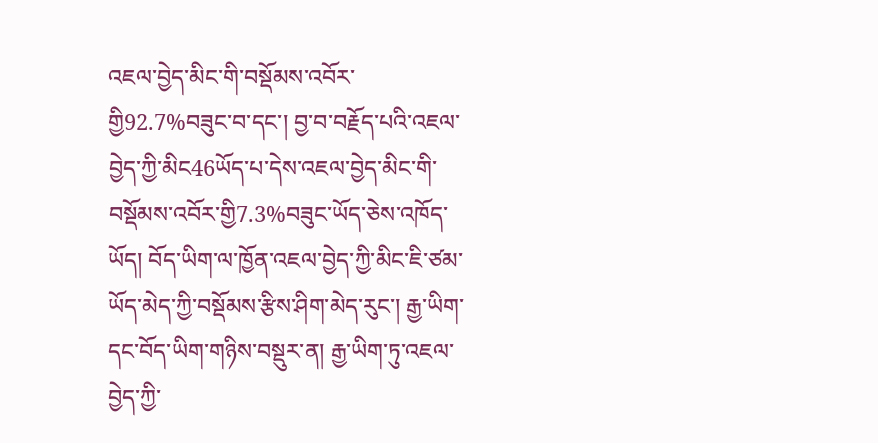འཇལ་བྱེད་མིང་གི་བསྡོམས་འབོར་གྱི92.7%བཟུང་བ་དང་། བྱ་བ་བརྗོད་པའི་འཇལ་བྱེད་ཀྱི་མིང46ཡོད་པ་དེས་འཇལ་བྱེད་མིང་གི་བསྡོམས་འབོར་གྱི7.3%བཟུང་ཡོད་ཅེས་འཁོད་ཡོད། བོད་ཡིག་ལ་ཁྱོན་འཇལ་བྱེད་ཀྱི་མིང་ཇི་ཙམ་ཡོད་མེད་ཀྱི་བསྡོམས་རྩིས་ཤིག་མེད་རུང་། རྒྱ་ཡིག་དང་བོད་ཡིག་གཉིས་བསྡུར་ན། རྒྱ་ཡིག་ཏུ་འཇལ་བྱེད་ཀྱི་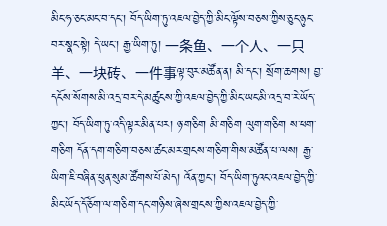མིང་ཧ་ཅང་མང་བ་དང་། བོད་ཡིག་ཏུ་འཇལ་བྱེད་ཀྱི་མིང་ལྟོས་བཅས་ཀྱིས་ཅུང་ཉུང་བར་སྣང་སྟེ། དེ་ཡང་། རྒྱ་ཡིག་ཏུ། 一条鱼、一个人、一只羊、一块砖、一件事ལྟ་བུར་མཚོན་ན། མི་དང་། སྲོག་ཆགས། བྱ་དངོས་སོགས་མི་འདྲ་བར་དེ་མཚུངས་ཀྱི་འཇལ་བྱེད་ཀྱི་མིང་ཡང་མི་འདྲ་བ་རེ་ཡོད་ཀྱང་། བོད་ཡིག་ཏུ་འདི་ལྟར་མིན་པར། ཉ་གཅིག མི་གཅིག ལུག་གཅིག ས་ཕག་གཅིག དོན་དག་གཅིག་བཅས་ཚང་མར་གྲངས་གཅིག་གིས་མཚོན་པ་ལས། རྒྱ་ཡིག་ཇི་བཞིན་ཕུན་སུམ་ཚོགས་པོ་མེད། འོན་ཀྱང་། བོད་ཡིག་ཏུའང་འཇལ་བྱེད་ཀྱི་མིང་ཡོད་དོ་ཅོག་ལ་གཅིག་དང་གཉིས་ཞེས་གྲངས་ཀྱིས་འཇལ་བྱེད་ཀྱི་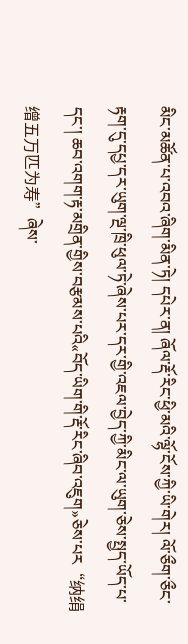མིང་མཚོན་པ་འབའ་ཞིག་མིན་ཏེ། དཔེར་ན། ཞོལ་རྡོ་རིང་ཕྱི་མའི་ལྷོ་ངོས་ཀྱི་ཡི་གེར། ལོ་ཅྀག་ཅྀང་རྟག་དུ་དཔྱ་དར་ཡུག་ལྔ་ཁྲི་ཕུལ་ཏེ་ཞེས་པར་དར་གྱི་འཇལ་བྱེད་ཀྱི་མིང་ལ་ཡུག་ཅེས་སྤྱད་ཡོད་པ་དང་། ཆབ་འགག་རྟ་མགྲིན་གྱིས་བརྩམས་པའི«བོད་ཡིག་གི་རྡོ་རིང་ཞིབ་འཇུག»ཅེས་པར“纳绢缯五万匹为寿”ཞེས་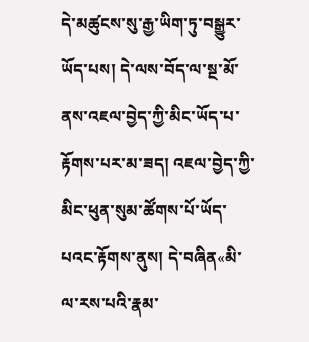དེ་མཚུངས་སུ་རྒྱ་ཡིག་ཏུ་བསྒྱུར་ཡོད་པས། དེ་ལས་བོད་ལ་སྔ་མོ་ནས་འཇལ་བྱེད་ཀྱི་མིང་ཡོད་པ་རྟོགས་པར་མ་ཟད། འཇལ་བྱེད་ཀྱི་མིང་ཕུན་སུམ་ཚོགས་པོ་ཡོད་པའང་རྟོགས་ནུས། དེ་བཞིན«མི་ལ་རས་པའི་རྣམ་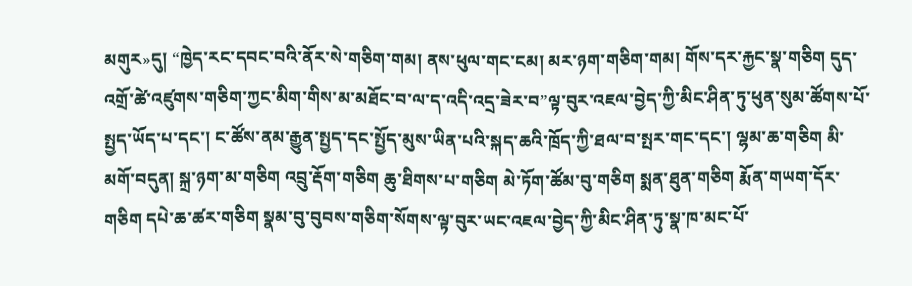མགུར»དུ། “ཁྱེད་རང་དབང་བའི་ནོར་སེ་གཅིག་གམ། ནས་ཕུལ་གང་ངམ། མར་ཉག་གཅིག་གམ། གོས་དར་རྐྱང་སྣ་གཅིག དུད་འགྲོ་ཚེ་འཛུགས་གཅིག་ཀྱང་མིག་གིས་མ་མཐོང་བ་ལ་ད་འདི་འདྲ་ཟེར་བ”ལྟ་བུར་འཇལ་བྱེད་ཀྱི་མིང་ཤིན་ཏུ་ཕུན་སུམ་ཚོགས་པོ་སྤྱད་ཡོད་པ་དང་། ང་ཚོས་ནམ་རྒྱུན་སྤྱད་དང་སྤྱོད་མུས་ཡིན་པའི་སྐད་ཆའི་ཁྲོད་ཀྱི་ཐལ་བ་སྤར་གང་དང་། ལྷམ་ཆ་གཅིག མི་མགོ་བདུན། སྐྲ་ཉག་མ་གཅིག འབྲུ་རྡོག་གཅིག ཆུ་ཐིགས་པ་གཅིག མེ་ཏོག་ཚོམ་བུ་གཅིག སྨན་ཐུན་གཅིག རྨོན་གཡག་དོར་གཅིག དཔེ་ཆ་ཚར་གཅིག སྣམ་བུ་བུབས་གཅིག་སོགས་ལྟ་བུར་ཡང་འཇལ་བྱེད་ཀྱི་མིང་ཤིན་ཏུ་སྣ་ཁ་མང་པོ་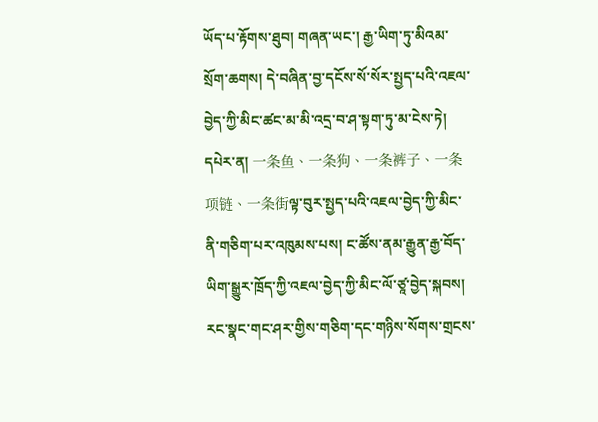ཡོད་པ་རྟོགས་ཐུབ། གཞན་ཡང་། རྒྱ་ཡིག་ཏུ་མིའམ་སྲོག་ཆགས། དེ་བཞིན་བྱ་དངོས་སོ་སོར་སྤྱད་པའི་འཇལ་བྱེད་ཀྱི་མིང་ཚང་མ་མི་འདྲ་བ་ཤ་སྟག་ཏུ་མ་ངེས་ཏེ། དཔེར་ན། 一条鱼、一条狗、一条裤子、一条项链、一条街ལྟ་བུར་སྤྱད་པའི་འཇལ་བྱེད་ཀྱི་མིང་ནི་གཅིག་པར་འཁུམས་པས། ང་ཚོས་ནམ་རྒྱུན་རྒྱ་བོད་ཡིག་སྒྱུར་ཁྲོད་ཀྱི་འཇལ་བྱེད་ཀྱི་མིང་ལོ་ཙཱ་བྱེད་སྐབས། རང་སྣང་གང་ཤར་གྱིས་གཅིག་དང་གཉིས་སོགས་གྲངས་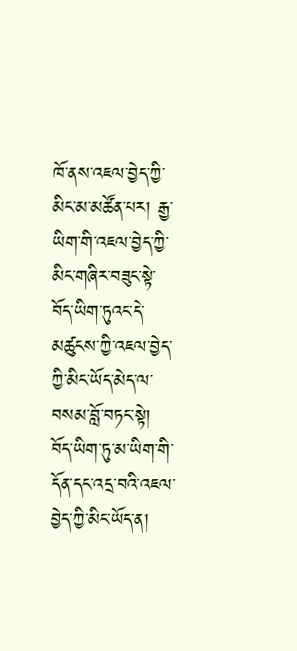ཁོ་ནས་འཇལ་བྱེད་ཀྱི་མིང་མ་མཚོན་པར། རྒྱ་ཡིག་གི་འཇལ་བྱེད་ཀྱི་མིང་གཞིར་བཟུང་སྟེ་བོད་ཡིག་ཏུའང་དེ་མཚུངས་ཀྱི་འཇལ་བྱེད་ཀྱི་མིང་ཡོད་མེད་ལ་བསམ་བློ་བཏང་སྟེ། བོད་ཡིག་ཏུ་མ་ཡིག་གི་དོན་དང་འདྲ་བའི་འཇལ་བྱེད་ཀྱི་མིང་ཡོད་ན།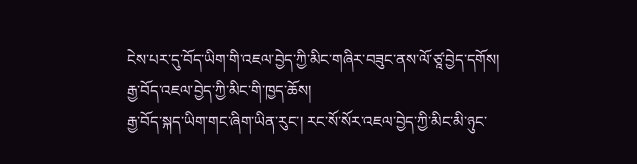ངེས་པར་དུ་བོད་ཡིག་གི་འཇལ་བྱེད་ཀྱི་མིང་གཞིར་བཟུང་ནས་ལོ་ཙཱ་བྱེད་དགོས།
རྒྱ་བོད་འཇལ་བྱེད་ཀྱི་མིང་གི་ཁྱད་ཆོས།
རྒྱ་བོད་སྐད་ཡིག་གང་ཞིག་ཡིན་རུང་། རང་སོ་སོར་འཇལ་བྱེད་ཀྱི་མིང་མི་ཉུང་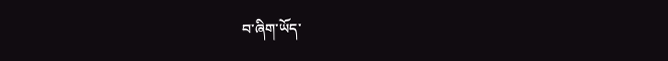བ་ཞིག་ཡོད་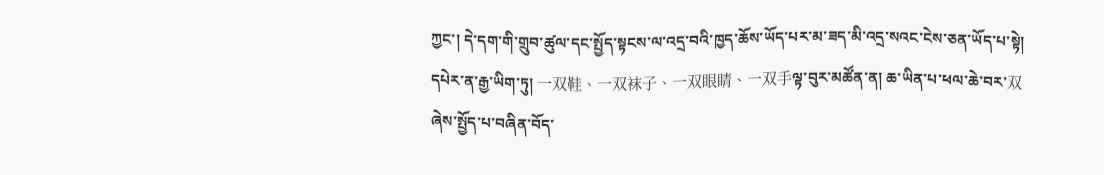ཀྱང་། དེ་དག་གི་གྲུབ་ཚུལ་དང་སྤྱོད་སྟངས་ལ་འདྲ་བའི་ཁྱད་ཆོས་ཡོད་པར་མ་ཟད་མི་འདྲ་སའང་ངེས་ཅན་ཡོད་པ་སྟེ། དཔེར་ན་རྒྱ་ཡིག་ཏུ། 一双鞋、一双袜子、一双眼睛、一双手ལྟ་བུར་མཚོན་ན། ཆ་ཡིན་པ་ཕལ་ཆེ་བར་双ཞེས་སྤྱོད་པ་བཞིན་བོད་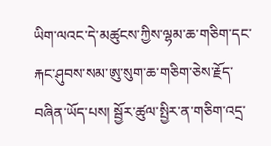ཡིག་ལའང་དེ་མཚུངས་ཀྱིས་ལྷམ་ཆ་གཅིག་དང་རྐང་ཤུབས་སམ་ཨུ་སུག་ཆ་གཅིག་ཅེས་རྗོད་བཞིན་ཡོད་པས། སྦྱོར་ཚུལ་སྤྱིར་ན་གཅིག་འདྲ་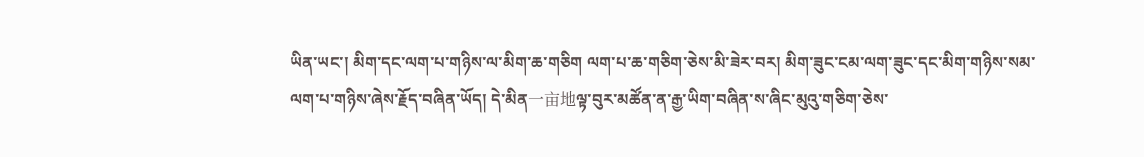ཡིན་ཡང་། མིག་དང་ལག་པ་གཉིས་ལ་མིག་ཆ་གཅིག ལག་པ་ཆ་གཅིག་ཅེས་མི་ཟེར་བར། མིག་ཟུང་ངམ་ལག་ཟུང་དང་མིག་གཉིས་སམ་ལག་པ་གཉིས་ཞེས་རྗོད་བཞིན་ཡོད། དེ་མིན一亩地ལྟ་བུར་མཚོན་ན་རྒྱ་ཡིག་བཞིན་ས་ཞིང་མུའུ་གཅིག་ཅེས་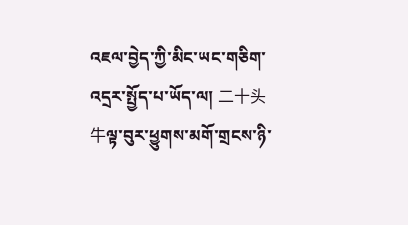འཇལ་བྱེད་ཀྱི་མིང་ཡང་གཅིག་འདྲར་སྤྱོད་པ་ཡོད་ལ། 二十头牛ལྟ་བུར་ཕྱུགས་མགོ་གྲངས་ཉི་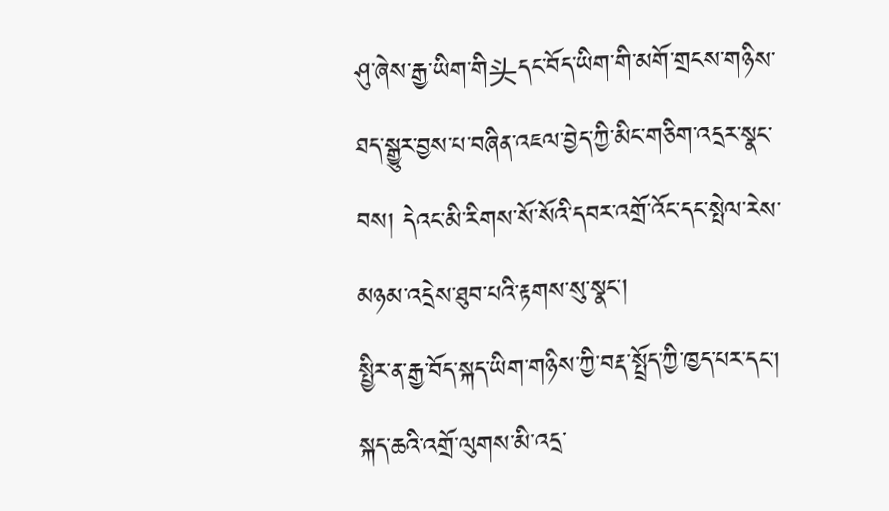ཤུ་ཞེས་རྒྱ་ཡིག་གི头དང་བོད་ཡིག་གི་མགོ་གྲངས་གཉིས་ཐད་སྒྱུར་བྱས་པ་བཞིན་འཇལ་བྱེད་ཀྱི་མིང་གཅིག་འདྲར་སྣང་བས། དེའང་མི་རིགས་སོ་སོའི་དབར་འགྲོ་འོང་དང་སྤེལ་རེས་མཉམ་འདྲེས་ཐུབ་པའི་རྟགས་སུ་སྣང་།
སྤྱིར་ན་རྒྱ་བོད་སྐད་ཡིག་གཉིས་ཀྱི་བརྡ་སྤྲོད་ཀྱི་ཁྱད་པར་དང་། སྐད་ཆའི་འགྲོ་ལུགས་མི་འདྲ་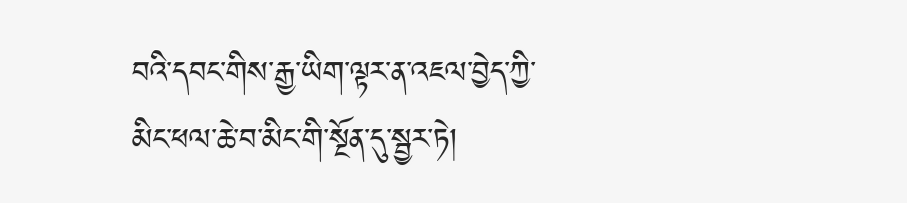བའི་དབང་གིས་རྒྱ་ཡིག་ལྟར་ན་འཇལ་བྱེད་ཀྱི་མིང་ཕལ་ཆེ་བ་མིང་གི་སྔོན་དུ་སྦྱར་ཏེ།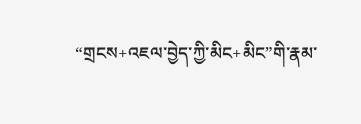“གྲངས+འཇལ་བྱེད་ཀྱི་མིང+མིང”གི་རྣམ་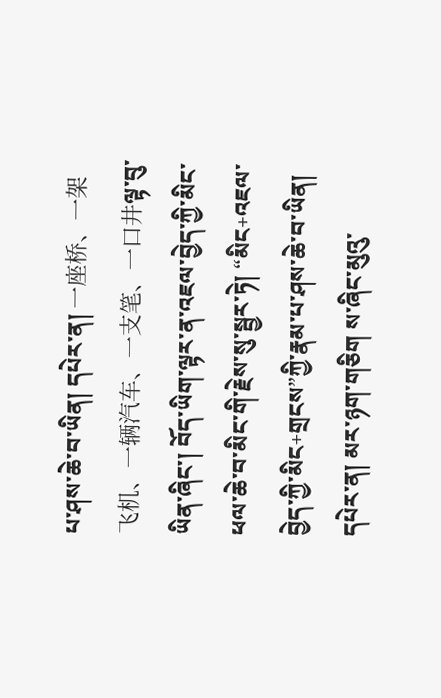པ་ཤས་ཆེ་བ་ཡིན། དཔེར་ན། 一座桥、一架飞机、一辆汽车、一支笔、一口井ལྟ་བུ་ཡིན་ཞིང་། བོད་ཡིག་ལྟར་ན་འཇལ་བྱེད་ཀྱི་མིང་ཕལ་ཆེ་བ་མིང་གི་རྗེས་སུ་སྦྱར་ཏེ། “མིང+འཇལ་བྱེད་ཀྱི་མིང+གྲངས”ཀྱི་རྣམ་པ་ཤས་ཆེ་བ་ཡིན། དཔེར་ན། མར་ཉག་གཅིག ས་ཞིང་མུའུ་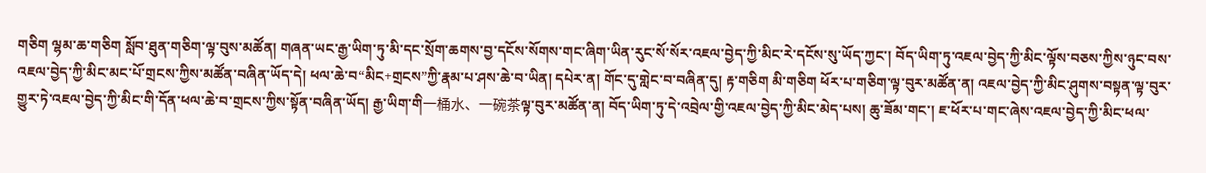གཅིག ལྷམ་ཆ་གཅིག སློབ་ཐུན་གཅིག་ལྟ་བུས་མཚོན། གཞན་ཡང་རྒྱ་ཡིག་ཏུ་མི་དང་སྲོག་ཆགས་བྱ་དངོས་སོགས་གང་ཞིག་ཡིན་རུང་སོ་སོར་འཇལ་བྱེད་ཀྱི་མིང་རེ་དངོས་སུ་ཡོད་ཀྱང་། བོད་ཡིག་ཏུ་འཇལ་བྱེད་ཀྱི་མིང་ལྟོས་བཅས་ཀྱིས་ཉུང་བས་འཇལ་བྱེད་ཀྱི་མིང་མང་པོ་གྲངས་ཀྱིས་མཚོན་བཞིན་ཡོད་དེ། ཕལ་ཆེ་བ“མིང+གྲངས”ཀྱི་རྣམ་པ་ཤས་ཆེ་བ་ཡིན། དཔེར་ན། གོང་དུ་གླེང་བ་བཞིན་དུ། རྟ་གཅིག མི་གཅིག ཕོར་པ་གཅིག་ལྟ་བུར་མཚོན་ན། འཇལ་བྱེད་ཀྱི་མིང་ཤུགས་བསྟན་ལྟ་བུར་གྱུར་ཏེ་འཇལ་བྱེད་ཀྱི་མིང་གི་དོན་ཕལ་ཆེ་བ་གྲངས་ཀྱིས་སྟོན་བཞིན་ཡོད། རྒྱ་ཡིག་གི一桶水、一碗茶ལྟ་བུར་མཚོན་ན། བོད་ཡིག་ཏུ་དེ་འབྲེལ་གྱི་འཇལ་བྱེད་ཀྱི་མིང་མེད་པས། ཆུ་ཟོམ་གང་། ཇ་ཕོར་པ་གང་ཞེས་འཇལ་བྱེད་ཀྱི་མིང་ཕལ་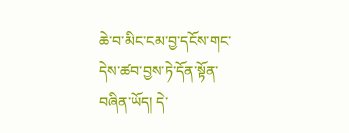ཆེ་བ་མིང་ངམ་བྱ་དངོས་གང་དེས་ཚབ་བྱས་ཏེ་དོན་སྟོན་བཞིན་ཡོད། དེ་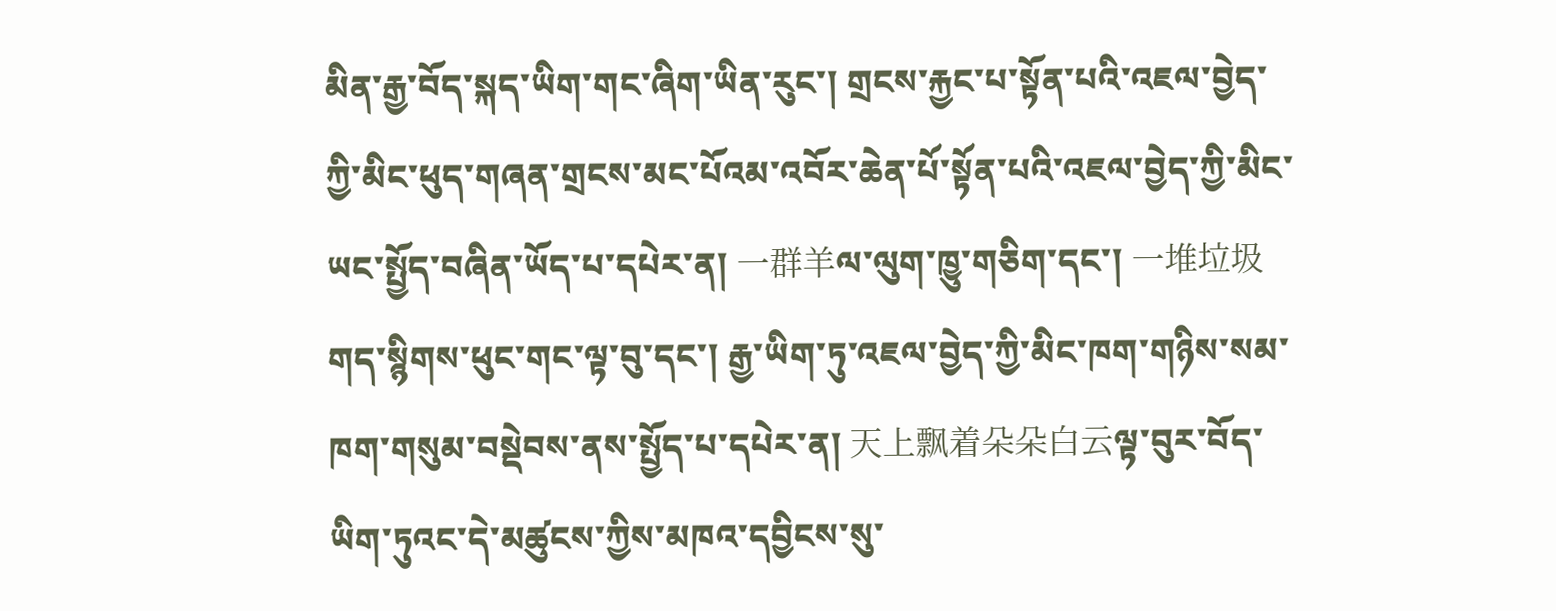མིན་རྒྱ་བོད་སྐད་ཡིག་གང་ཞིག་ཡིན་རུང་། གྲངས་རྐྱང་པ་སྟོན་པའི་འཇལ་བྱེད་ཀྱི་མིང་ཕུད་གཞན་གྲངས་མང་པོའམ་འབོར་ཆེན་པོ་སྟོན་པའི་འཇལ་བྱེད་ཀྱི་མིང་ཡང་སྤྱོད་བཞིན་ཡོད་པ་དཔེར་ན། 一群羊ལ་ལུག་ཁྱུ་གཅིག་དང་། 一堆垃圾 གད་སྙིགས་ཕུང་གང་ལྟ་བུ་དང་། རྒྱ་ཡིག་ཏུ་འཇལ་བྱེད་ཀྱི་མིང་ཁག་གཉིས་སམ་ཁག་གསུམ་བསྡེབས་ནས་སྤྱོད་པ་དཔེར་ན། 天上飘着朵朵白云ལྟ་བུར་བོད་ཡིག་ཏུའང་དེ་མཚུངས་ཀྱིས་མཁའ་དབྱིངས་སུ་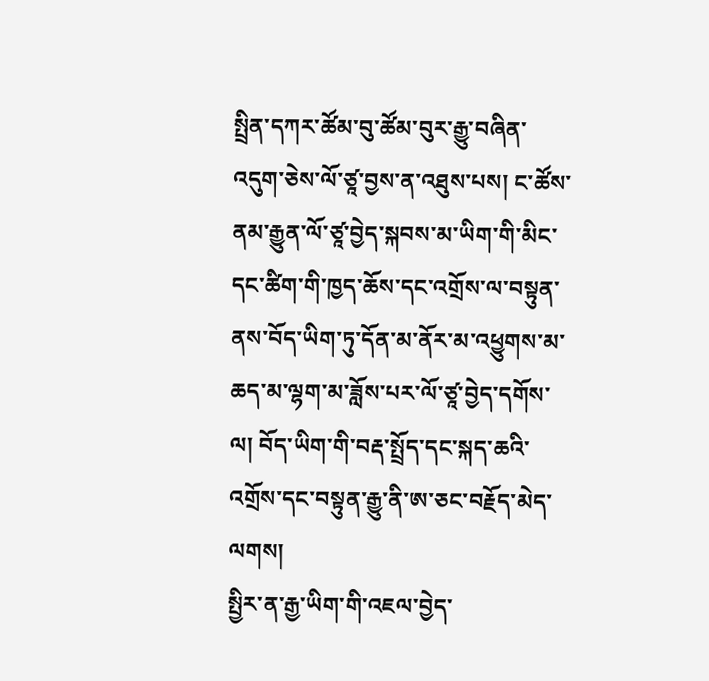སྤྲིན་དཀར་ཚོམ་བུ་ཚོམ་བུར་རྒྱུ་བཞིན་འདུག་ཅེས་ལོ་ཙཱ་བྱས་ན་འཐུས་པས། ང་ཚོས་ནམ་རྒྱུན་ལོ་ཙཱ་བྱེད་སྐབས་མ་ཡིག་གི་མིང་དང་ཚིག་གི་ཁྱད་ཆོས་དང་འགྲོས་ལ་བསྟུན་ནས་བོད་ཡིག་ཏུ་དོན་མ་ནོར་མ་འཕྱུགས་མ་ཆད་མ་ལྷག་མ་ཟློས་པར་ལོ་ཙཱ་བྱེད་དགོས་ལ། བོད་ཡིག་གི་བརྡ་སྤྲོད་དང་སྐད་ཆའི་འགྲོས་དང་བསྟུན་རྒྱུ་ནི་ཨ་ཅང་བརྗོད་མེད་ལགས།
སྤྱིར་ན་རྒྱ་ཡིག་གི་འཇལ་བྱེད་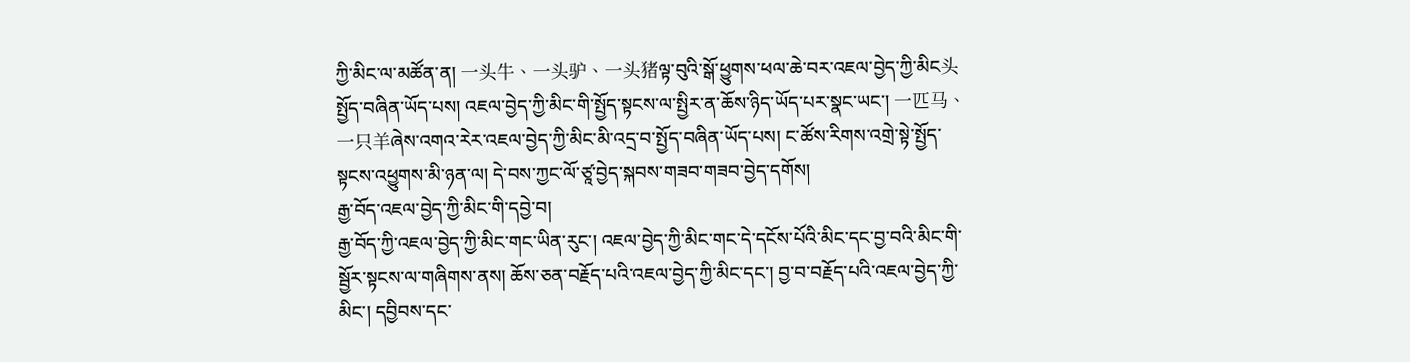ཀྱི་མིང་ལ་མཚོན་ན། 一头牛、一头驴、一头猪ལྟ་བུའི་སྒོ་ཕྱུགས་ཕལ་ཆེ་བར་འཇལ་བྱེད་ཀྱི་མིང头སྤྱོད་བཞིན་ཡོད་པས། འཇལ་བྱེད་ཀྱི་མིང་གི་སྤྱོད་སྟངས་ལ་སྤྱིར་ན་ཆོས་ཉིད་ཡོད་པར་སྣང་ཡང་། 一匹马、一只羊ཞེས་འགའ་རེར་འཇལ་བྱེད་ཀྱི་མིང་མི་འདྲ་བ་སྤྱོད་བཞིན་ཡོད་པས། ང་ཚོས་རིགས་འགྲེ་སྟེ་སྤྱོད་སྟངས་འཕྱུགས་མི་ཉན་ལ། དེ་བས་ཀྱང་ལོ་ཙཱ་བྱེད་སྐབས་གཟབ་གཟབ་བྱེད་དགོས།
རྒྱ་བོད་འཇལ་བྱེད་ཀྱི་མིང་གི་དབྱེ་བ།
རྒྱ་བོད་ཀྱི་འཇལ་བྱེད་ཀྱི་མིང་གང་ཡིན་རུང་། འཇལ་བྱེད་ཀྱི་མིང་གང་དེ་དངོས་པོའི་མིང་དང་བྱ་བའི་མིང་གི་སྦྱོར་སྟངས་ལ་གཞིགས་ནས། ཆོས་ཅན་བརྗོད་པའི་འཇལ་བྱེད་ཀྱི་མིང་དང་། བྱ་བ་བརྗོད་པའི་འཇལ་བྱེད་ཀྱི་མིང་། དབྱིབས་དང་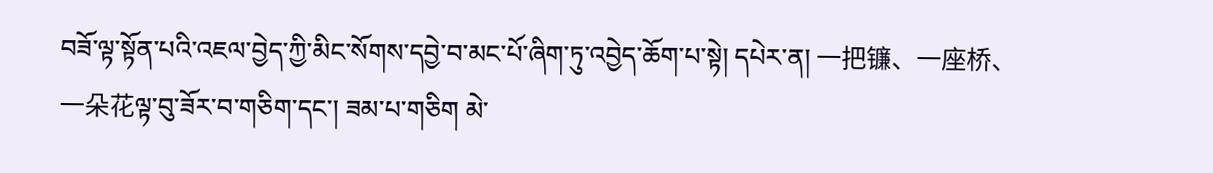བཟོ་ལྟ་སྟོན་པའི་འཇལ་བྱེད་ཀྱི་མིང་སོགས་དབྱེ་བ་མང་པོ་ཞིག་ཏུ་འབྱེད་ཆོག་པ་སྟེ། དཔེར་ན། 一把镰、一座桥、一朵花ལྟ་བུ་ཟོར་བ་གཅིག་དང་། ཟམ་པ་གཅིག མེ་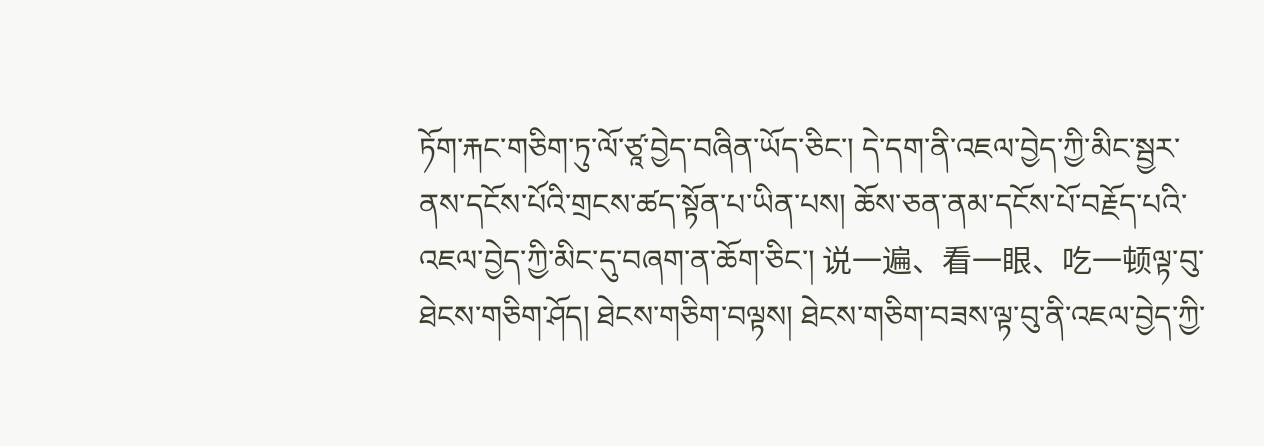ཏོག་རྐང་གཅིག་ཏུ་ལོ་ཙཱ་བྱེད་བཞིན་ཡོད་ཅིང་། དེ་དག་ནི་འཇལ་བྱེད་ཀྱི་མིང་སྦྱར་ནས་དངོས་པོའི་གྲངས་ཚད་སྟོན་པ་ཡིན་པས། ཆོས་ཅན་ནམ་དངོས་པོ་བརྗོད་པའི་འཇལ་བྱེད་ཀྱི་མིང་དུ་བཞག་ན་ཆོག་ཅིང་། 说一遍、看一眼、吃一顿ལྟ་བུ་ཐེངས་གཅིག་ཤོད། ཐེངས་གཅིག་བལྟས། ཐེངས་གཅིག་བཟས་ལྟ་བུ་ནི་འཇལ་བྱེད་ཀྱི་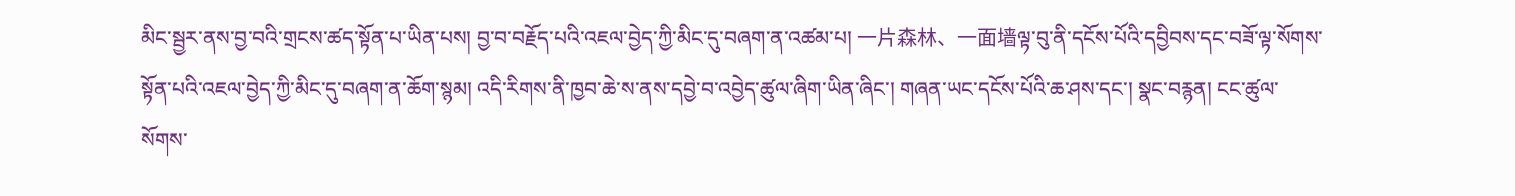མིང་སྦྱར་ནས་བྱ་བའི་གྲངས་ཚད་སྟོན་པ་ཡིན་པས། བྱ་བ་བརྗོད་པའི་འཇལ་བྱེད་ཀྱི་མིང་དུ་བཞག་ན་འཚམ་པ། 一片森林、一面墙ལྟ་བུ་ནི་དངོས་པོའི་དབྱིབས་དང་བཟོ་ལྟ་སོགས་སྟོན་པའི་འཇལ་བྱེད་ཀྱི་མིང་དུ་བཞག་ན་ཆོག་སྙམ། འདི་རིགས་ནི་ཁྱབ་ཆེ་ས་ནས་དབྱེ་བ་འབྱེད་ཚུལ་ཞིག་ཡིན་ཞིང་། གཞན་ཡང་དངོས་པོའི་ཆ་ཤས་དང་། སྣང་བརྙན། ངང་ཚུལ་སོགས་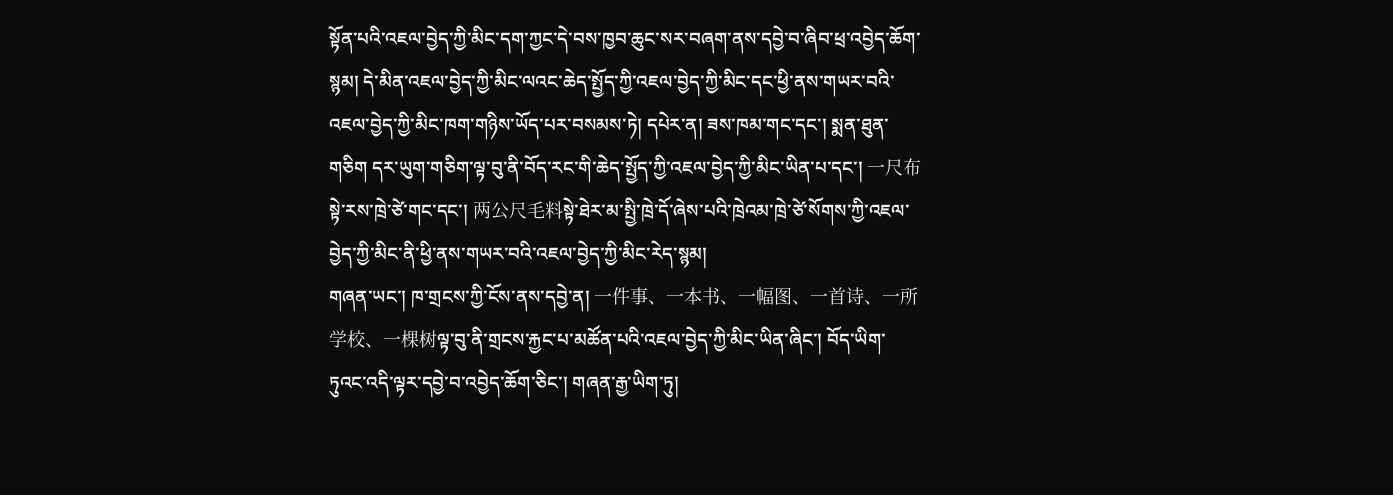སྟོན་པའི་འཇལ་བྱེད་ཀྱི་མིང་དག་ཀྱང་དེ་བས་ཁྱབ་ཆུང་སར་བཞག་ནས་དབྱེ་བ་ཞིབ་ཕྲ་འབྱེད་ཆོག་སྙམ། དེ་མིན་འཇལ་བྱེད་ཀྱི་མིང་ལའང་ཆེད་སྤྱོད་ཀྱི་འཇལ་བྱེད་ཀྱི་མིང་དང་ཕྱི་ནས་གཡར་བའི་འཇལ་བྱེད་ཀྱི་མིང་ཁག་གཉིས་ཡོད་པར་བསམས་ཏེ། དཔེར་ན། ཟས་ཁམ་གང་དང་། སྨན་ཐུན་གཅིག དར་ཡུག་གཅིག་ལྟ་བུ་ནི་བོད་རང་གི་ཆེད་སྤྱོད་ཀྱི་འཇལ་བྱེད་ཀྱི་མིང་ཡིན་པ་དང་། 一尺布སྟེ་རས་ཁྲེ་ཙེ་གང་དང་། 两公尺毛料སྟེ་ཐེར་མ་སྤྱི་ཁྲེ་དོ་ཞེས་པའི་ཁྲེའམ་ཁྲེ་ཙེ་སོགས་ཀྱི་འཇལ་བྱེད་ཀྱི་མིང་ནི་ཕྱི་ནས་གཡར་བའི་འཇལ་བྱེད་ཀྱི་མིང་རེད་སྙམ།
གཞན་ཡང་། ཁ་གྲངས་ཀྱི་ངོས་ནས་དབྱེ་ན། 一件事、一本书、一幅图、一首诗、一所学校、一棵树ལྟ་བུ་ནི་གྲངས་རྐྱང་པ་མཚོན་པའི་འཇལ་བྱེད་ཀྱི་མིང་ཡིན་ཞིང་། བོད་ཡིག་ཏུའང་འདི་ལྟར་དབྱེ་བ་འབྱེད་ཆོག་ཅིང་། གཞན་རྒྱ་ཡིག་ཏུ།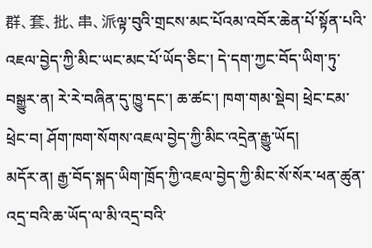群、套、批、串、派ལྟ་བུའི་གྲངས་མང་པོའམ་འབོར་ཆེན་པོ་སྟོན་པའི་འཇལ་བྱེད་ཀྱི་མིང་ཡང་མང་པོ་ཡོད་ཅིང་། དེ་དག་ཀྱང་བོད་ཡིག་ཏུ་བསྒྱུར་ན། རེ་རེ་བཞིན་དུ་ཁྱུ་དང་། ཆ་ཚང་། ཁག་གམ་སྡེབ། ཕྲེང་ངམ་ཕྲེང་བ། ཤོག་ཁག་སོགས་འཇལ་བྱེད་ཀྱི་མིང་འདྲེན་རྒྱུ་ཡོད།
མདོར་ན། རྒྱ་བོད་སྐད་ཡིག་ཁྲོད་ཀྱི་འཇལ་བྱེད་ཀྱི་མིང་སོ་སོར་ཕན་ཚུན་འདྲ་བའི་ཆ་ཡོད་ལ་མི་འདྲ་བའི་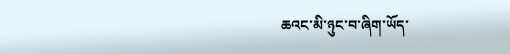ཆའང་མི་ཉུང་བ་ཞིག་ཡོད་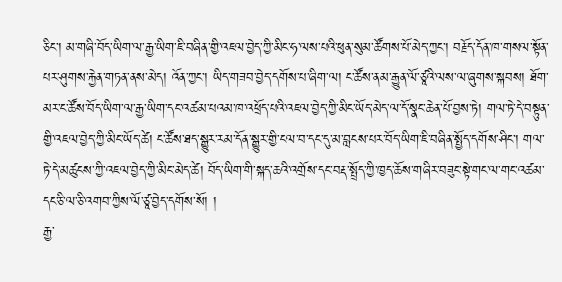ཅིང་། མ་གཞི་བོད་ཡིག་ལ་རྒྱ་ཡིག་ཇི་བཞིན་གྱི་འཇལ་བྱེད་ཀྱི་མིང་ཧ་ལས་པའི་ཕུན་སུམ་ཚོགས་པོ་མེད་ཀྱང་། བརྗོད་དོན་ཁ་གསལ་སྟོན་པར་ཤུགས་རྐྱེན་གཏན་ནས་མེད། འོན་ཀྱང་། ཡིད་གཟབ་བྱེད་དགོས་པ་ཞིག་ལ། ང་ཚོས་ནམ་རྒྱུན་ལོ་ཙཱའི་ལས་ལ་ཞུགས་སྐབས། ཐོག་མར་ང་ཚོས་བོད་ཡིག་ལ་རྒྱ་ཡིག་དང་འཚམ་པའམ་ཁ་འཕྲོད་པའི་འཇལ་བྱེད་ཀྱི་མིང་ཡོད་མེད་ལ་དོ་སྣང་ཆེན་པོ་བྱས་ཏེ། གལ་ཏེ་དེ་བསྟུན་གྱི་འཇལ་བྱེད་ཀྱི་མིང་ཡོད་ཚེ། ང་ཚོས་ཐད་སྒྱུར་རམ་དོན་སྒྱུར་གྱི་ངལ་བ་དང་དུ་མ་བླངས་པར་བོད་ཡིག་ཇི་བཞིན་སྤྱོད་དགོས་ཤིང་། གལ་ཏེ་དེ་མཚུངས་ཀྱི་འཇལ་བྱེད་ཀྱི་མིང་མེད་ཚེ། བོད་ཡིག་གི་སྐད་ཆའི་འགྲོས་དང་བརྡ་སྤྲོད་ཀྱི་ཁྱད་ཆོས་གཞིར་བཟུང་སྟེ་གང་ལ་གང་འཚམ་དང་ཅི་ལ་ཅི་འགབ་ཀྱིས་ལོ་ཙཱ་བྱེད་དགོས་སོ། །
རྒྱ་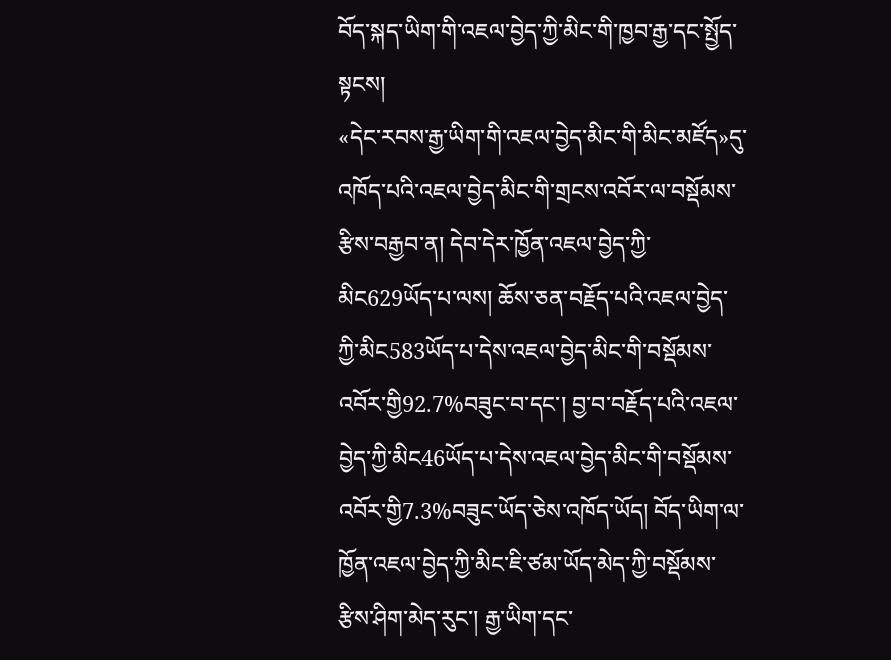བོད་སྐད་ཡིག་གི་འཇལ་བྱེད་ཀྱི་མིང་གི་ཁྱབ་རྒྱ་དང་སྤྱོད་སྟངས།
«དེང་རབས་རྒྱ་ཡིག་གི་འཇལ་བྱེད་མིང་གི་མིང་མཛོད»དུ་འཁོད་པའི་འཇལ་བྱེད་མིང་གི་གྲངས་འབོར་ལ་བསྡོམས་རྩིས་བརྒྱབ་ན། དེབ་དེར་ཁྱོན་འཇལ་བྱེད་ཀྱི་མིང629ཡོད་པ་ལས། ཆོས་ཅན་བརྗོད་པའི་འཇལ་བྱེད་ཀྱི་མིང583ཡོད་པ་དེས་འཇལ་བྱེད་མིང་གི་བསྡོམས་འབོར་གྱི92.7%བཟུང་བ་དང་། བྱ་བ་བརྗོད་པའི་འཇལ་བྱེད་ཀྱི་མིང46ཡོད་པ་དེས་འཇལ་བྱེད་མིང་གི་བསྡོམས་འབོར་གྱི7.3%བཟུང་ཡོད་ཅེས་འཁོད་ཡོད། བོད་ཡིག་ལ་ཁྱོན་འཇལ་བྱེད་ཀྱི་མིང་ཇི་ཙམ་ཡོད་མེད་ཀྱི་བསྡོམས་རྩིས་ཤིག་མེད་རུང་། རྒྱ་ཡིག་དང་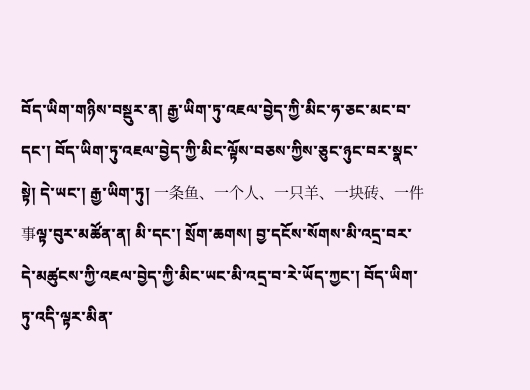བོད་ཡིག་གཉིས་བསྡུར་ན། རྒྱ་ཡིག་ཏུ་འཇལ་བྱེད་ཀྱི་མིང་ཧ་ཅང་མང་བ་དང་། བོད་ཡིག་ཏུ་འཇལ་བྱེད་ཀྱི་མིང་ལྟོས་བཅས་ཀྱིས་ཅུང་ཉུང་བར་སྣང་སྟེ། དེ་ཡང་། རྒྱ་ཡིག་ཏུ། 一条鱼、一个人、一只羊、一块砖、一件事ལྟ་བུར་མཚོན་ན། མི་དང་། སྲོག་ཆགས། བྱ་དངོས་སོགས་མི་འདྲ་བར་དེ་མཚུངས་ཀྱི་འཇལ་བྱེད་ཀྱི་མིང་ཡང་མི་འདྲ་བ་རེ་ཡོད་ཀྱང་། བོད་ཡིག་ཏུ་འདི་ལྟར་མིན་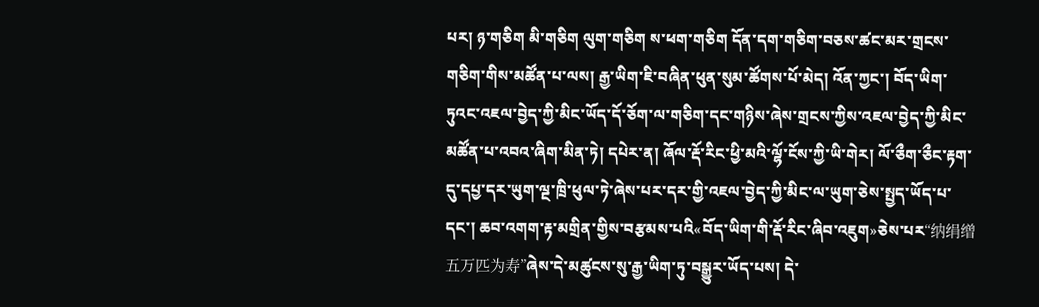པར། ཉ་གཅིག མི་གཅིག ལུག་གཅིག ས་ཕག་གཅིག དོན་དག་གཅིག་བཅས་ཚང་མར་གྲངས་གཅིག་གིས་མཚོན་པ་ལས། རྒྱ་ཡིག་ཇི་བཞིན་ཕུན་སུམ་ཚོགས་པོ་མེད། འོན་ཀྱང་། བོད་ཡིག་ཏུའང་འཇལ་བྱེད་ཀྱི་མིང་ཡོད་དོ་ཅོག་ལ་གཅིག་དང་གཉིས་ཞེས་གྲངས་ཀྱིས་འཇལ་བྱེད་ཀྱི་མིང་མཚོན་པ་འབའ་ཞིག་མིན་ཏེ། དཔེར་ན། ཞོལ་རྡོ་རིང་ཕྱི་མའི་ལྷོ་ངོས་ཀྱི་ཡི་གེར། ལོ་ཅྀག་ཅྀང་རྟག་དུ་དཔྱ་དར་ཡུག་ལྔ་ཁྲི་ཕུལ་ཏེ་ཞེས་པར་དར་གྱི་འཇལ་བྱེད་ཀྱི་མིང་ལ་ཡུག་ཅེས་སྤྱད་ཡོད་པ་དང་། ཆབ་འགག་རྟ་མགྲིན་གྱིས་བརྩམས་པའི«བོད་ཡིག་གི་རྡོ་རིང་ཞིབ་འཇུག»ཅེས་པར“纳绢缯五万匹为寿”ཞེས་དེ་མཚུངས་སུ་རྒྱ་ཡིག་ཏུ་བསྒྱུར་ཡོད་པས། དེ་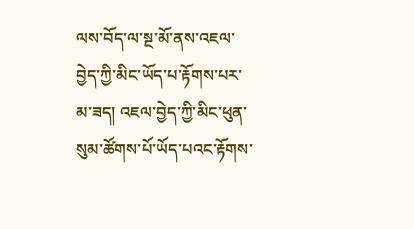ལས་བོད་ལ་སྔ་མོ་ནས་འཇལ་བྱེད་ཀྱི་མིང་ཡོད་པ་རྟོགས་པར་མ་ཟད། འཇལ་བྱེད་ཀྱི་མིང་ཕུན་སུམ་ཚོགས་པོ་ཡོད་པའང་རྟོགས་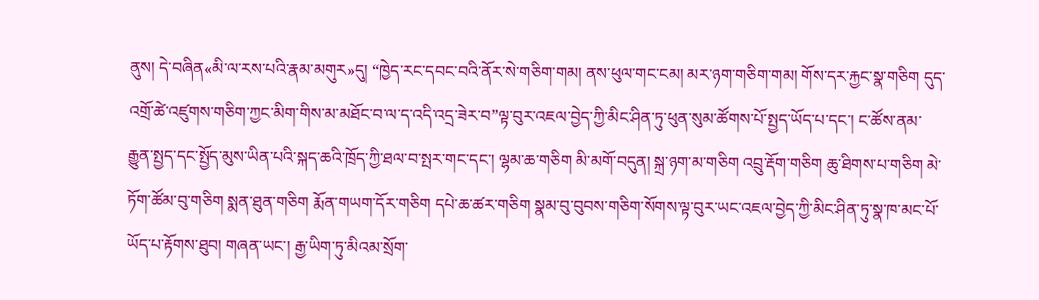ནུས། དེ་བཞིན«མི་ལ་རས་པའི་རྣམ་མགུར»དུ། “ཁྱེད་རང་དབང་བའི་ནོར་སེ་གཅིག་གམ། ནས་ཕུལ་གང་ངམ། མར་ཉག་གཅིག་གམ། གོས་དར་རྐྱང་སྣ་གཅིག དུད་འགྲོ་ཚེ་འཛུགས་གཅིག་ཀྱང་མིག་གིས་མ་མཐོང་བ་ལ་ད་འདི་འདྲ་ཟེར་བ”ལྟ་བུར་འཇལ་བྱེད་ཀྱི་མིང་ཤིན་ཏུ་ཕུན་སུམ་ཚོགས་པོ་སྤྱད་ཡོད་པ་དང་། ང་ཚོས་ནམ་རྒྱུན་སྤྱད་དང་སྤྱོད་མུས་ཡིན་པའི་སྐད་ཆའི་ཁྲོད་ཀྱི་ཐལ་བ་སྤར་གང་དང་། ལྷམ་ཆ་གཅིག མི་མགོ་བདུན། སྐྲ་ཉག་མ་གཅིག འབྲུ་རྡོག་གཅིག ཆུ་ཐིགས་པ་གཅིག མེ་ཏོག་ཚོམ་བུ་གཅིག སྨན་ཐུན་གཅིག རྨོན་གཡག་དོར་གཅིག དཔེ་ཆ་ཚར་གཅིག སྣམ་བུ་བུབས་གཅིག་སོགས་ལྟ་བུར་ཡང་འཇལ་བྱེད་ཀྱི་མིང་ཤིན་ཏུ་སྣ་ཁ་མང་པོ་ཡོད་པ་རྟོགས་ཐུབ། གཞན་ཡང་། རྒྱ་ཡིག་ཏུ་མིའམ་སྲོག་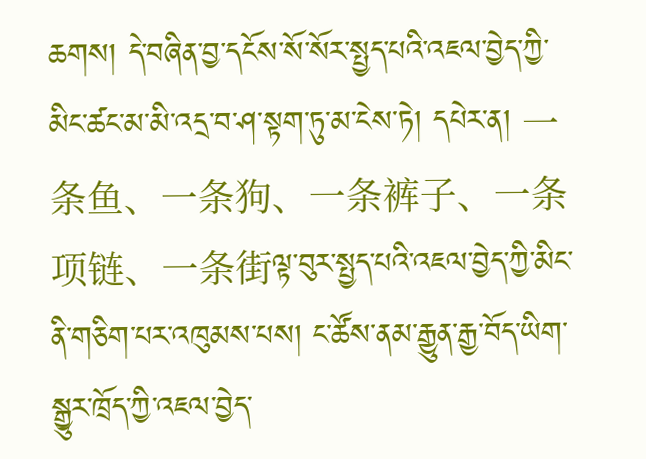ཆགས། དེ་བཞིན་བྱ་དངོས་སོ་སོར་སྤྱད་པའི་འཇལ་བྱེད་ཀྱི་མིང་ཚང་མ་མི་འདྲ་བ་ཤ་སྟག་ཏུ་མ་ངེས་ཏེ། དཔེར་ན། 一条鱼、一条狗、一条裤子、一条项链、一条街ལྟ་བུར་སྤྱད་པའི་འཇལ་བྱེད་ཀྱི་མིང་ནི་གཅིག་པར་འཁུམས་པས། ང་ཚོས་ནམ་རྒྱུན་རྒྱ་བོད་ཡིག་སྒྱུར་ཁྲོད་ཀྱི་འཇལ་བྱེད་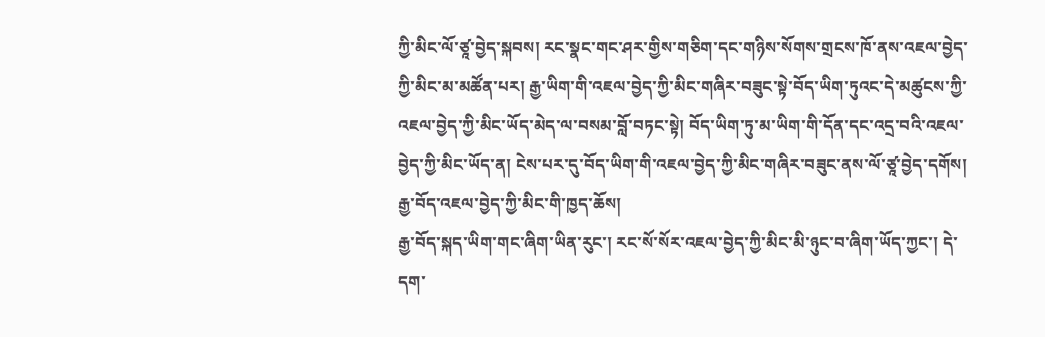ཀྱི་མིང་ལོ་ཙཱ་བྱེད་སྐབས། རང་སྣང་གང་ཤར་གྱིས་གཅིག་དང་གཉིས་སོགས་གྲངས་ཁོ་ནས་འཇལ་བྱེད་ཀྱི་མིང་མ་མཚོན་པར། རྒྱ་ཡིག་གི་འཇལ་བྱེད་ཀྱི་མིང་གཞིར་བཟུང་སྟེ་བོད་ཡིག་ཏུའང་དེ་མཚུངས་ཀྱི་འཇལ་བྱེད་ཀྱི་མིང་ཡོད་མེད་ལ་བསམ་བློ་བཏང་སྟེ། བོད་ཡིག་ཏུ་མ་ཡིག་གི་དོན་དང་འདྲ་བའི་འཇལ་བྱེད་ཀྱི་མིང་ཡོད་ན། ངེས་པར་དུ་བོད་ཡིག་གི་འཇལ་བྱེད་ཀྱི་མིང་གཞིར་བཟུང་ནས་ལོ་ཙཱ་བྱེད་དགོས།
རྒྱ་བོད་འཇལ་བྱེད་ཀྱི་མིང་གི་ཁྱད་ཆོས།
རྒྱ་བོད་སྐད་ཡིག་གང་ཞིག་ཡིན་རུང་། རང་སོ་སོར་འཇལ་བྱེད་ཀྱི་མིང་མི་ཉུང་བ་ཞིག་ཡོད་ཀྱང་། དེ་དག་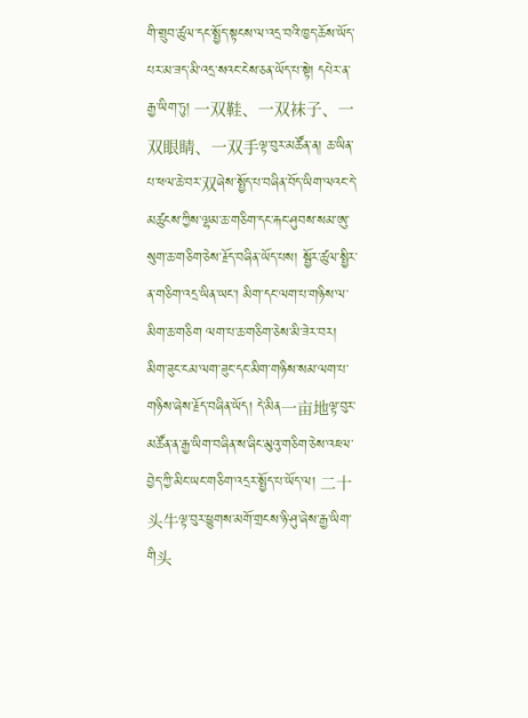གི་གྲུབ་ཚུལ་དང་སྤྱོད་སྟངས་ལ་འདྲ་བའི་ཁྱད་ཆོས་ཡོད་པར་མ་ཟད་མི་འདྲ་སའང་ངེས་ཅན་ཡོད་པ་སྟེ། དཔེར་ན་རྒྱ་ཡིག་ཏུ། 一双鞋、一双袜子、一双眼睛、一双手ལྟ་བུར་མཚོན་ན། ཆ་ཡིན་པ་ཕལ་ཆེ་བར་双ཞེས་སྤྱོད་པ་བཞིན་བོད་ཡིག་ལའང་དེ་མཚུངས་ཀྱིས་ལྷམ་ཆ་གཅིག་དང་རྐང་ཤུབས་སམ་ཨུ་སུག་ཆ་གཅིག་ཅེས་རྗོད་བཞིན་ཡོད་པས། སྦྱོར་ཚུལ་སྤྱིར་ན་གཅིག་འདྲ་ཡིན་ཡང་། མིག་དང་ལག་པ་གཉིས་ལ་མིག་ཆ་གཅིག ལག་པ་ཆ་གཅིག་ཅེས་མི་ཟེར་བར། མིག་ཟུང་ངམ་ལག་ཟུང་དང་མིག་གཉིས་སམ་ལག་པ་གཉིས་ཞེས་རྗོད་བཞིན་ཡོད། དེ་མིན一亩地ལྟ་བུར་མཚོན་ན་རྒྱ་ཡིག་བཞིན་ས་ཞིང་མུའུ་གཅིག་ཅེས་འཇལ་བྱེད་ཀྱི་མིང་ཡང་གཅིག་འདྲར་སྤྱོད་པ་ཡོད་ལ། 二十头牛ལྟ་བུར་ཕྱུགས་མགོ་གྲངས་ཉི་ཤུ་ཞེས་རྒྱ་ཡིག་གི头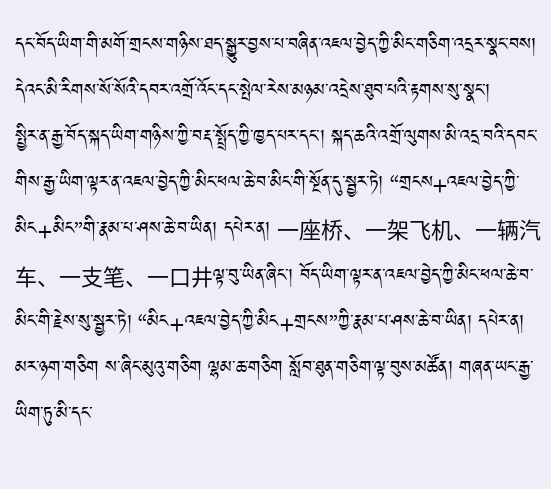དང་བོད་ཡིག་གི་མགོ་གྲངས་གཉིས་ཐད་སྒྱུར་བྱས་པ་བཞིན་འཇལ་བྱེད་ཀྱི་མིང་གཅིག་འདྲར་སྣང་བས། དེའང་མི་རིགས་སོ་སོའི་དབར་འགྲོ་འོང་དང་སྤེལ་རེས་མཉམ་འདྲེས་ཐུབ་པའི་རྟགས་སུ་སྣང་།
སྤྱིར་ན་རྒྱ་བོད་སྐད་ཡིག་གཉིས་ཀྱི་བརྡ་སྤྲོད་ཀྱི་ཁྱད་པར་དང་། སྐད་ཆའི་འགྲོ་ལུགས་མི་འདྲ་བའི་དབང་གིས་རྒྱ་ཡིག་ལྟར་ན་འཇལ་བྱེད་ཀྱི་མིང་ཕལ་ཆེ་བ་མིང་གི་སྔོན་དུ་སྦྱར་ཏེ། “གྲངས+འཇལ་བྱེད་ཀྱི་མིང+མིང”གི་རྣམ་པ་ཤས་ཆེ་བ་ཡིན། དཔེར་ན། 一座桥、一架飞机、一辆汽车、一支笔、一口井ལྟ་བུ་ཡིན་ཞིང་། བོད་ཡིག་ལྟར་ན་འཇལ་བྱེད་ཀྱི་མིང་ཕལ་ཆེ་བ་མིང་གི་རྗེས་སུ་སྦྱར་ཏེ། “མིང+འཇལ་བྱེད་ཀྱི་མིང+གྲངས”ཀྱི་རྣམ་པ་ཤས་ཆེ་བ་ཡིན། དཔེར་ན། མར་ཉག་གཅིག ས་ཞིང་མུའུ་གཅིག ལྷམ་ཆ་གཅིག སློབ་ཐུན་གཅིག་ལྟ་བུས་མཚོན། གཞན་ཡང་རྒྱ་ཡིག་ཏུ་མི་དང་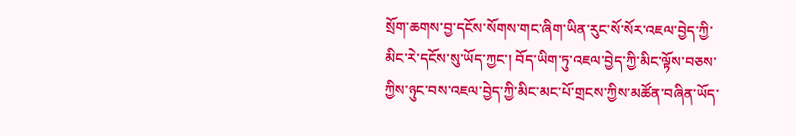སྲོག་ཆགས་བྱ་དངོས་སོགས་གང་ཞིག་ཡིན་རུང་སོ་སོར་འཇལ་བྱེད་ཀྱི་མིང་རེ་དངོས་སུ་ཡོད་ཀྱང་། བོད་ཡིག་ཏུ་འཇལ་བྱེད་ཀྱི་མིང་ལྟོས་བཅས་ཀྱིས་ཉུང་བས་འཇལ་བྱེད་ཀྱི་མིང་མང་པོ་གྲངས་ཀྱིས་མཚོན་བཞིན་ཡོད་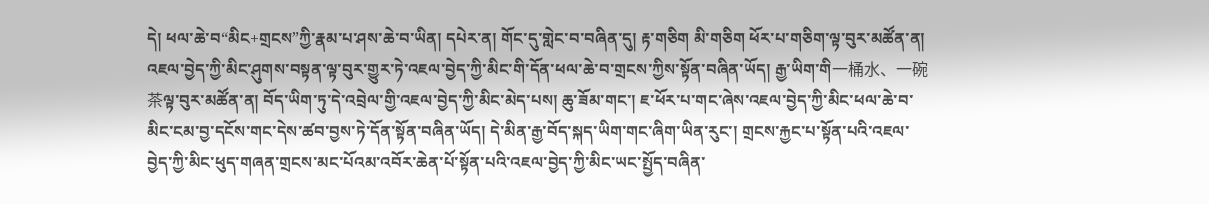དེ། ཕལ་ཆེ་བ“མིང+གྲངས”ཀྱི་རྣམ་པ་ཤས་ཆེ་བ་ཡིན། དཔེར་ན། གོང་དུ་གླེང་བ་བཞིན་དུ། རྟ་གཅིག མི་གཅིག ཕོར་པ་གཅིག་ལྟ་བུར་མཚོན་ན། འཇལ་བྱེད་ཀྱི་མིང་ཤུགས་བསྟན་ལྟ་བུར་གྱུར་ཏེ་འཇལ་བྱེད་ཀྱི་མིང་གི་དོན་ཕལ་ཆེ་བ་གྲངས་ཀྱིས་སྟོན་བཞིན་ཡོད། རྒྱ་ཡིག་གི一桶水、一碗茶ལྟ་བུར་མཚོན་ན། བོད་ཡིག་ཏུ་དེ་འབྲེལ་གྱི་འཇལ་བྱེད་ཀྱི་མིང་མེད་པས། ཆུ་ཟོམ་གང་། ཇ་ཕོར་པ་གང་ཞེས་འཇལ་བྱེད་ཀྱི་མིང་ཕལ་ཆེ་བ་མིང་ངམ་བྱ་དངོས་གང་དེས་ཚབ་བྱས་ཏེ་དོན་སྟོན་བཞིན་ཡོད། དེ་མིན་རྒྱ་བོད་སྐད་ཡིག་གང་ཞིག་ཡིན་རུང་། གྲངས་རྐྱང་པ་སྟོན་པའི་འཇལ་བྱེད་ཀྱི་མིང་ཕུད་གཞན་གྲངས་མང་པོའམ་འབོར་ཆེན་པོ་སྟོན་པའི་འཇལ་བྱེད་ཀྱི་མིང་ཡང་སྤྱོད་བཞིན་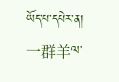ཡོད་པ་དཔེར་ན། 一群羊ལ་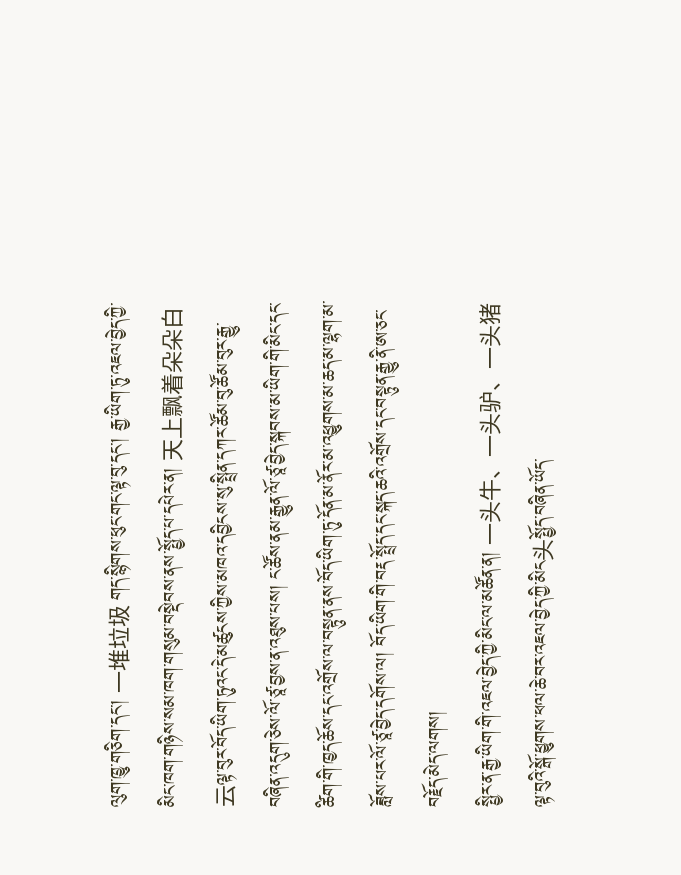ལུག་ཁྱུ་གཅིག་དང་། 一堆垃圾 གད་སྙིགས་ཕུང་གང་ལྟ་བུ་དང་། རྒྱ་ཡིག་ཏུ་འཇལ་བྱེད་ཀྱི་མིང་ཁག་གཉིས་སམ་ཁག་གསུམ་བསྡེབས་ནས་སྤྱོད་པ་དཔེར་ན། 天上飘着朵朵白云ལྟ་བུར་བོད་ཡིག་ཏུའང་དེ་མཚུངས་ཀྱིས་མཁའ་དབྱིངས་སུ་སྤྲིན་དཀར་ཚོམ་བུ་ཚོམ་བུར་རྒྱུ་བཞིན་འདུག་ཅེས་ལོ་ཙཱ་བྱས་ན་འཐུས་པས། ང་ཚོས་ནམ་རྒྱུན་ལོ་ཙཱ་བྱེད་སྐབས་མ་ཡིག་གི་མིང་དང་ཚིག་གི་ཁྱད་ཆོས་དང་འགྲོས་ལ་བསྟུན་ནས་བོད་ཡིག་ཏུ་དོན་མ་ནོར་མ་འཕྱུགས་མ་ཆད་མ་ལྷག་མ་ཟློས་པར་ལོ་ཙཱ་བྱེད་དགོས་ལ། བོད་ཡིག་གི་བརྡ་སྤྲོད་དང་སྐད་ཆའི་འགྲོས་དང་བསྟུན་རྒྱུ་ནི་ཨ་ཅང་བརྗོད་མེད་ལགས།
སྤྱིར་ན་རྒྱ་ཡིག་གི་འཇལ་བྱེད་ཀྱི་མིང་ལ་མཚོན་ན། 一头牛、一头驴、一头猪ལྟ་བུའི་སྒོ་ཕྱུགས་ཕལ་ཆེ་བར་འཇལ་བྱེད་ཀྱི་མིང头སྤྱོད་བཞིན་ཡོད་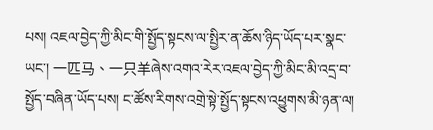པས། འཇལ་བྱེད་ཀྱི་མིང་གི་སྤྱོད་སྟངས་ལ་སྤྱིར་ན་ཆོས་ཉིད་ཡོད་པར་སྣང་ཡང་། 一匹马、一只羊ཞེས་འགའ་རེར་འཇལ་བྱེད་ཀྱི་མིང་མི་འདྲ་བ་སྤྱོད་བཞིན་ཡོད་པས། ང་ཚོས་རིགས་འགྲེ་སྟེ་སྤྱོད་སྟངས་འཕྱུགས་མི་ཉན་ལ།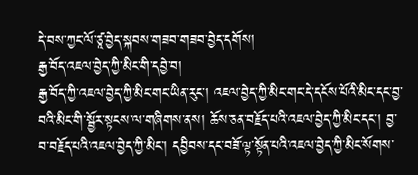དེ་བས་ཀྱང་ལོ་ཙཱ་བྱེད་སྐབས་གཟབ་གཟབ་བྱེད་དགོས།
རྒྱ་བོད་འཇལ་བྱེད་ཀྱི་མིང་གི་དབྱེ་བ།
རྒྱ་བོད་ཀྱི་འཇལ་བྱེད་ཀྱི་མིང་གང་ཡིན་རུང་། འཇལ་བྱེད་ཀྱི་མིང་གང་དེ་དངོས་པོའི་མིང་དང་བྱ་བའི་མིང་གི་སྦྱོར་སྟངས་ལ་གཞིགས་ནས། ཆོས་ཅན་བརྗོད་པའི་འཇལ་བྱེད་ཀྱི་མིང་དང་། བྱ་བ་བརྗོད་པའི་འཇལ་བྱེད་ཀྱི་མིང་། དབྱིབས་དང་བཟོ་ལྟ་སྟོན་པའི་འཇལ་བྱེད་ཀྱི་མིང་སོགས་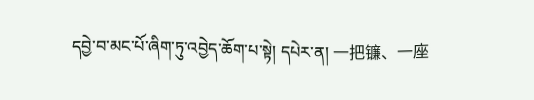དབྱེ་བ་མང་པོ་ཞིག་ཏུ་འབྱེད་ཆོག་པ་སྟེ། དཔེར་ན། 一把镰、一座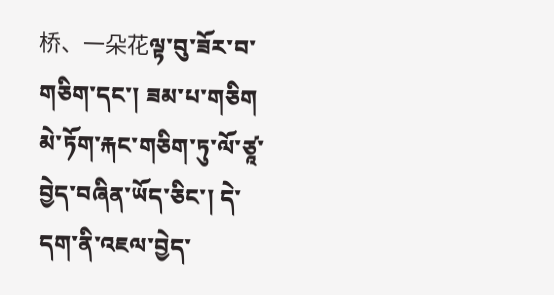桥、一朵花ལྟ་བུ་ཟོར་བ་གཅིག་དང་། ཟམ་པ་གཅིག མེ་ཏོག་རྐང་གཅིག་ཏུ་ལོ་ཙཱ་བྱེད་བཞིན་ཡོད་ཅིང་། དེ་དག་ནི་འཇལ་བྱེད་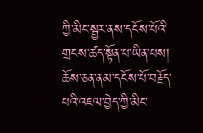ཀྱི་མིང་སྦྱར་ནས་དངོས་པོའི་གྲངས་ཚད་སྟོན་པ་ཡིན་པས། ཆོས་ཅན་ནམ་དངོས་པོ་བརྗོད་པའི་འཇལ་བྱེད་ཀྱི་མིང་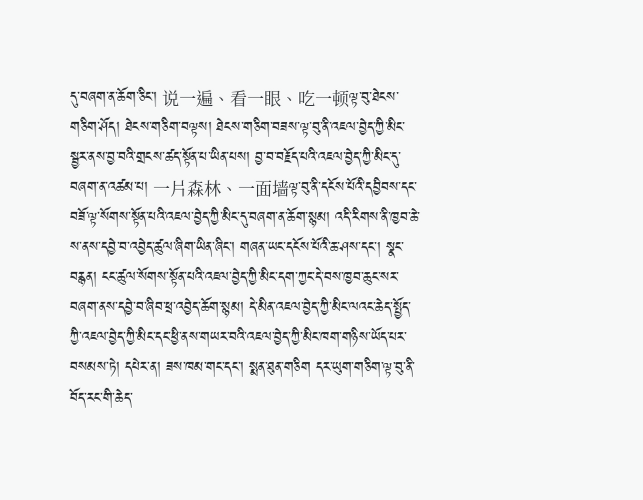དུ་བཞག་ན་ཆོག་ཅིང་། 说一遍、看一眼、吃一顿ལྟ་བུ་ཐེངས་གཅིག་ཤོད། ཐེངས་གཅིག་བལྟས། ཐེངས་གཅིག་བཟས་ལྟ་བུ་ནི་འཇལ་བྱེད་ཀྱི་མིང་སྦྱར་ནས་བྱ་བའི་གྲངས་ཚད་སྟོན་པ་ཡིན་པས། བྱ་བ་བརྗོད་པའི་འཇལ་བྱེད་ཀྱི་མིང་དུ་བཞག་ན་འཚམ་པ། 一片森林、一面墙ལྟ་བུ་ནི་དངོས་པོའི་དབྱིབས་དང་བཟོ་ལྟ་སོགས་སྟོན་པའི་འཇལ་བྱེད་ཀྱི་མིང་དུ་བཞག་ན་ཆོག་སྙམ། འདི་རིགས་ནི་ཁྱབ་ཆེ་ས་ནས་དབྱེ་བ་འབྱེད་ཚུལ་ཞིག་ཡིན་ཞིང་། གཞན་ཡང་དངོས་པོའི་ཆ་ཤས་དང་། སྣང་བརྙན། ངང་ཚུལ་སོགས་སྟོན་པའི་འཇལ་བྱེད་ཀྱི་མིང་དག་ཀྱང་དེ་བས་ཁྱབ་ཆུང་སར་བཞག་ནས་དབྱེ་བ་ཞིབ་ཕྲ་འབྱེད་ཆོག་སྙམ། དེ་མིན་འཇལ་བྱེད་ཀྱི་མིང་ལའང་ཆེད་སྤྱོད་ཀྱི་འཇལ་བྱེད་ཀྱི་མིང་དང་ཕྱི་ནས་གཡར་བའི་འཇལ་བྱེད་ཀྱི་མིང་ཁག་གཉིས་ཡོད་པར་བསམས་ཏེ། དཔེར་ན། ཟས་ཁམ་གང་དང་། སྨན་ཐུན་གཅིག དར་ཡུག་གཅིག་ལྟ་བུ་ནི་བོད་རང་གི་ཆེད་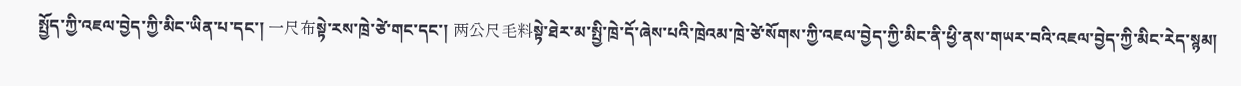སྤྱོད་ཀྱི་འཇལ་བྱེད་ཀྱི་མིང་ཡིན་པ་དང་། 一尺布སྟེ་རས་ཁྲེ་ཙེ་གང་དང་། 两公尺毛料སྟེ་ཐེར་མ་སྤྱི་ཁྲེ་དོ་ཞེས་པའི་ཁྲེའམ་ཁྲེ་ཙེ་སོགས་ཀྱི་འཇལ་བྱེད་ཀྱི་མིང་ནི་ཕྱི་ནས་གཡར་བའི་འཇལ་བྱེད་ཀྱི་མིང་རེད་སྙམ།